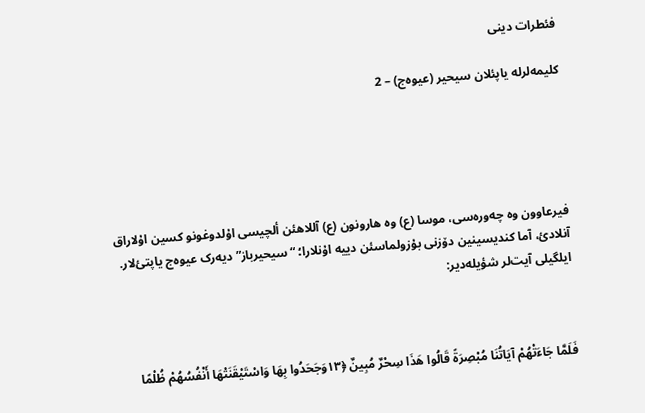فئطرات دینی

کلیمەلرلە یاپئلان سیحیر (عیوەج) – 2





فیرعاوون وە چەورەسی، موسا (ع) وە هارونون (ع) آللاهئن ألچیسی اۇلدوغونو کسین اۇلاراق آنلادئ، آما کندیسینین دۆزنی بۇزولماسئن دییە اۇنلارا؛ “سیحیرباز” دیەرک عیوەج یاپتئ‌لار. ایلگیلی آیت‌لر شؤیلەدیر:



فَلَمَّا جَاءَتْهُمْ آيَاتُنَا مُبْصِرَةً قَالُوا هَذَا سِحْرٌ مُبِينٌ ﴿۱۳وَجَحَدُوا بِهَا وَاسْتَيْقَنَتْهَا أَنْفُسُهُمْ ظُلْمًا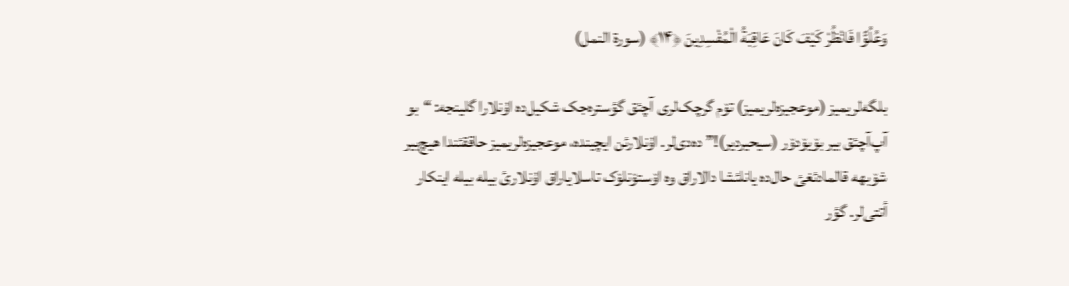وَعُلُوًّا فَانْظُرْ كَيْفَ كَانَ عَاقِبَةُ الْمُفْسِدِينَ ﴿۱۴﴾ (سورة النمل)

بلگەلریمیز (موعجیزەلریمیز) تۆم گرچک‌لری آچئق گؤسترەجک شکیل‌دە اۇنلارا گلینجە: “بو آپ‌آچئق بیر بۆیۆدۆر (سیحیردیر)!” دەدی‌لر. اۇنلارئن ایچیندە، موعجیزەلریمیز حاققئندا هیچ‌بیر شۆبهە قالمادئغئ حال‌دە یانلئشا دالاراق وە اۆستۆنلۆک تاسلایاراق اۇنلارئ بیلە بیلە اینکار أتتی‌لر. گؤر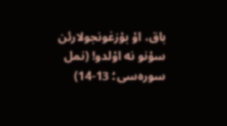باق، اۇ بۇزغونجولارئن سۇنو نە اۇلدو! (نمل سورەسی؛ 13-14)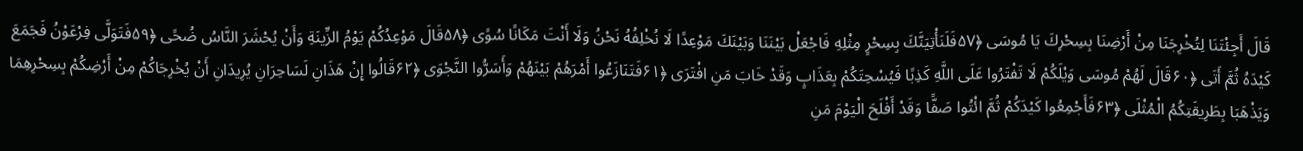قَالَ أَجِئْتَنَا لِتُخْرِجَنَا مِنْ أَرْضِنَا بِسِحْرِكَ يَا مُوسَى ﴿۵۷فَلَنَأْتِيَنَّكَ بِسِحْرٍ مِثْلِهِ فَاجْعَلْ بَيْنَنَا وَبَيْنَكَ مَوْعِدًا لَا نُخْلِفُهُ نَحْنُ وَلَا أَنْتَ مَكَانًا سُوًى ﴿۵۸قَالَ مَوْعِدُكُمْ يَوْمُ الزِّينَةِ وَأَنْ يُحْشَرَ النَّاسُ ضُحًى ﴿۵۹فَتَوَلَّى فِرْعَوْنُ فَجَمَعَ كَيْدَهُ ثُمَّ أَتَى ﴿۶۰قَالَ لَهُمْ مُوسَى وَيْلَكُمْ لَا تَفْتَرُوا عَلَى اللَّهِ كَذِبًا فَيُسْحِتَكُمْ بِعَذَابٍ وَقَدْ خَابَ مَنِ افْتَرَى ﴿۶۱فَتَنَازَعُوا أَمْرَهُمْ بَيْنَهُمْ وَأَسَرُّوا النَّجْوَى ﴿۶۲قَالُوا إِنْ هَذَانِ لَسَاحِرَانِ يُرِيدَانِ أَنْ يُخْرِجَاكُمْ مِنْ أَرْضِكُمْ بِسِحْرِهِمَا وَيَذْهَبَا بِطَرِيقَتِكُمُ الْمُثْلَى ﴿۶۳فَأَجْمِعُوا كَيْدَكُمْ ثُمَّ ائْتُوا صَفًّا وَقَدْ أَفْلَحَ الْيَوْمَ مَنِ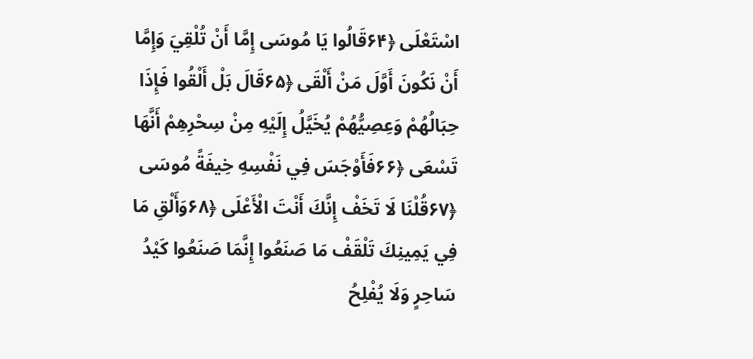اسْتَعْلَى ﴿۶۴قَالُوا يَا مُوسَى إِمَّا أَنْ تُلْقِيَ وَإِمَّا أَنْ نَكُونَ أَوَّلَ مَنْ أَلْقَى ﴿۶۵قَالَ بَلْ أَلْقُوا فَإِذَا حِبَالُهُمْ وَعِصِيُّهُمْ يُخَيَّلُ إِلَيْهِ مِنْ سِحْرِهِمْ أَنَّهَا تَسْعَى ﴿۶۶فَأَوْجَسَ فِي نَفْسِهِ خِيفَةً مُوسَى ﴿۶۷قُلْنَا لَا تَخَفْ إِنَّكَ أَنْتَ الْأَعْلَى ﴿۶۸وَأَلْقِ مَا فِي يَمِينِكَ تَلْقَفْ مَا صَنَعُوا إِنَّمَا صَنَعُوا كَيْدُ سَاحِرٍ وَلَا يُفْلِحُ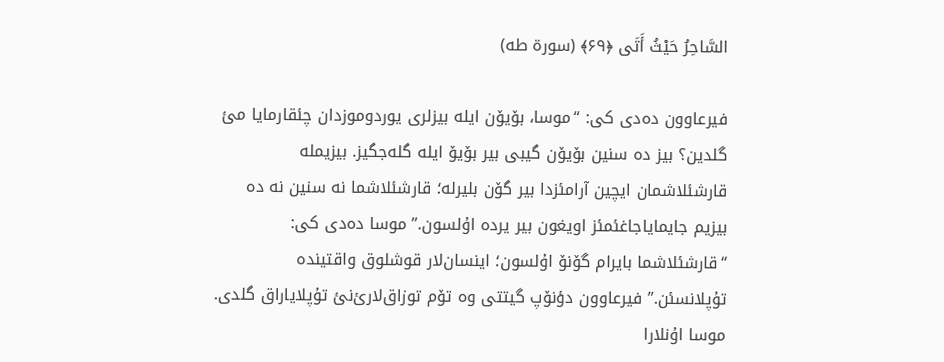السَّاحِرُ حَيْثُ أَتَى ﴿۶۹﴾ (سورة طە)

فیرعاوون دەدی کی: “موسا، بۆیۆن ایلە بیزلری یوردوموزدان چئقارمایا مئ گلدین؟ بیز دە سنین بۆیۆن گیبی بیر بۆیۆ ایلە گلەجگیز. بیزیملە قارشئلاشمان ایچین آرامئزدا بیر گۆن بلیرلە؛ قارشئلاشما نە سنین نە دە بیزیم جایمایاجاغئمئز اویغون بیر یردە اۇلسون.” موسا دەدی کی: “قارشئلاشما بایرام گۆنۆ اۇلسون؛ اینسان‌لار قوشلوق واقتیندە تۇپلانسئن.” فیرعاوون دؤنۆپ گیتتی وە تۆم توزاق‌لارئ‌نئ تۇپلایاراق گلدی. موسا اۇنلارا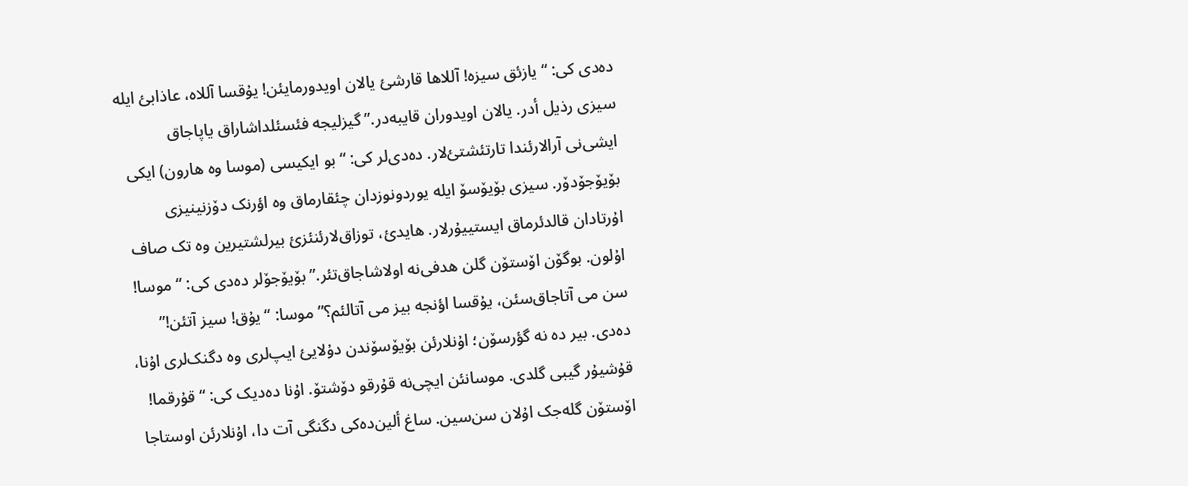دەدی کی: “یازئق سیزە! آللاها قارشئ یالان اویدورمایئن! یۇقسا آللاە، عاذابئ ایلە سیزی رذیل أدر. یالان اویدوران قایبەدر.” گیزلیجە فئسئلداشاراق یاپاجاق ایشی‌نی آرالارئندا تارتئشتئ‌لار. دەدی‌لر کی: “بو ایکیسی (موسا وە هارون) ایکی بۆیۆجۆدۆر. سیزی بۆیۆسۆ ایلە یوردونوزدان چئقارماق وە اؤرنک دۆزنینیزی اۇرتادان قالدئرماق ایستییۇرلار. هایدئ، توزاق‌لارئنئزئ بیرلشتیرین وە تک صاف اۇلون. بوگۆن اۆستۆن گلن هدفی‌نە اولاشاجاق‌تئر.” بۆیۆجۆلر دەدی کی: “موسا! سن می آتاجاق‌سئن، یۇقسا اؤنجە بیز می آتالئم؟” موسا: “یۇق! سیز آتئن!” دەدی. بیر دە نە گؤرسۆن؛ اۇنلارئن بۆیۆسۆندن دۇلایئ ایپ‌لری وە دگنک‌لری اۇنا، قۇشیۇر گیبی گلدی. موسانئن ایچی‌نە قۇرقو دۆشتۆ. اۇنا دەدیک کی: “قۇرقما! اۆستۆن گلەجک اۇلان سن‌سین. ساغ ألین‌دەکی دگنگی آت دا، اۇنلارئن اوستاجا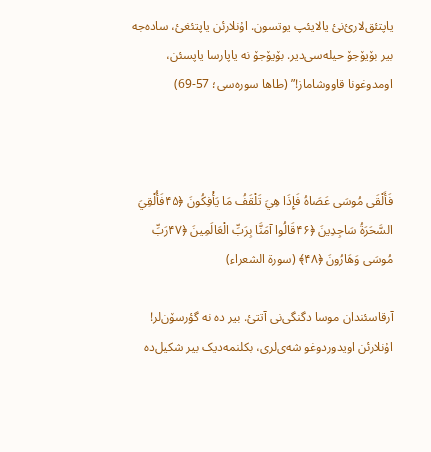یاپتئق‌لارئ‌نئ یالایئپ یوتسون. اۇنلارئن یاپتئغئ، سادەجە بیر بۆیۆجۆ حیلەسی‌دیر. بۆیۆجۆ نە یاپارسا یاپسئن، اومدوغونا قاووشاماز!” (طاها سورەسی؛ 57-69)



فَأَلْقَى مُوسَى عَصَاهُ فَإِذَا هِيَ تَلْقَفُ مَا يَأْفِكُونَ ﴿۴۵فَأُلْقِيَ السَّحَرَةُ سَاجِدِينَ ﴿۴۶قَالُوا آمَنَّا بِرَبِّ الْعَالَمِينَ ﴿۴۷رَبِّ مُوسَى وَهَارُونَ ﴿۴۸﴾ (سورة الشعراء)

آرقاسئندان موسا دگنگی‌نی آتتئ. بیر دە نە گؤرسۆن‌لر! اۇنلارئن اویدوردوغو شەی‌لری، بکلنمەدیک بیر شکیل‌دە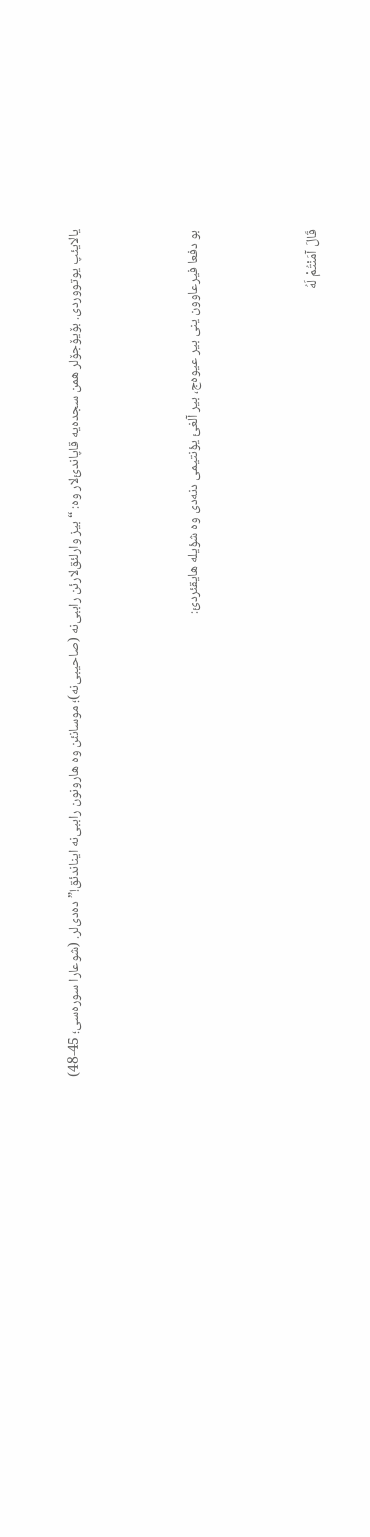یالایئپ یوتووردی. بۆیۆجۆلر همن سجدەیە قاپاندئ‌لار وە: “بیز وارلئق‌لارئن راببی‌نە (صاحیبی‌نە)؛ موسانئن وە هارونون راببی‌نە ایناندئق!” دەدی‌لر. (شوعارا سورەسی؛ 45-48)



بو دفعا فیرعاوون ینی بیر عیوەج، بیر آلغئ یؤنتیمی دنەدی وە شؤیلە هایقئردئ:



قَالَ آمَنْتُمْ لَهُ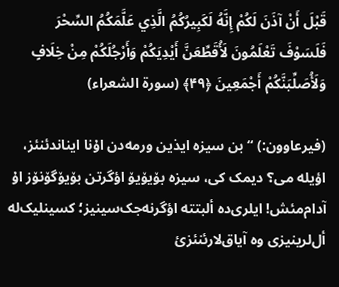قَبْلَ أَنْ آذَنَ لَكُمْ إِنَّهُ لَكَبِيرُكُمُ الَّذِي عَلَّمَكُمُ السِّحْرَ فَلَسَوْفَ تَعْلَمُونَ لَأُقَطِّعَنَّ أَيْدِيَكُمْ وَأَرْجُلَكُمْ مِنْ خِلَافٍ وَلَأُصَلِّبَنَّكُمْ أَجْمَعِينَ ﴿۴۹﴾ (سورة الشعراء)

(فیرعاوون:) “بن سیزە ایذین ورمەدن اۇنا ایناندئنئز، اؤیلە می؟ دیمک کی، سیزە بۆیۆیۆ اؤگرتن بۆیۆگۆنۆز اۇ آدام‌مئش! ایلری‌دە ألبتتە اؤگرنەجک‌سینیز؛ کسینلیک‌لە أل‌لرینیزی وە آیاق‌لارئنئزئ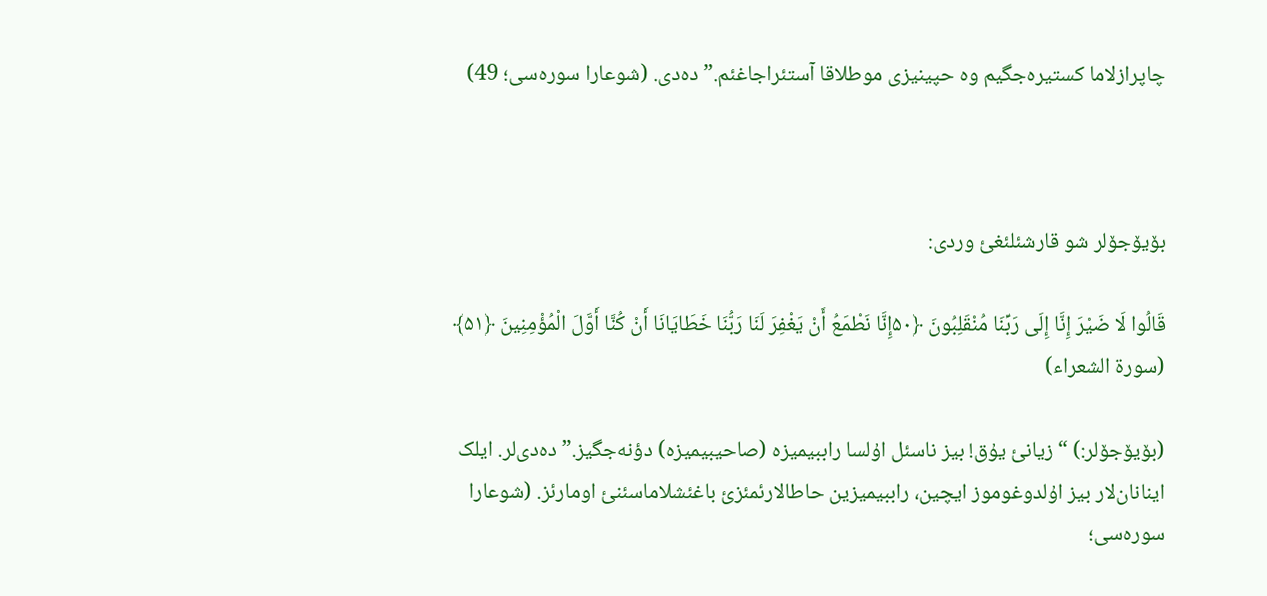چاپرازلاما کستیرەجگیم وە حپینیزی موطلاقا آستئراجاغئم.” دەدی. (شوعارا سورەسی؛ 49)



بۆیۆجۆلر شو قارشئلئغئ وردی:

قَالُوا لَا ضَيْرَ إِنَّا إِلَى رَبِّنَا مُنْقَلِبُونَ ﴿۵۰إِنَّا نَطْمَعُ أَنْ يَغْفِرَ لَنَا رَبُّنَا خَطَايَانَا أَنْ كُنَّا أَوَّلَ الْمُؤْمِنِينَ ﴿۵۱﴾ (سورة الشعراء)

(بۆیۆجۆلر:) “زیانئ یۇق! بیز ناسئل اۇلسا راببیمیزە (صاحیبیمیزە) دؤنەجگیز.” دەدی‌لر. ایلک اینانان‌لار بیز اۇلدوغوموز ایچین، راببیمیزین حاطالارئمئزئ باغئشلاماسئنئ اومارئز. (شوعارا سورەسی؛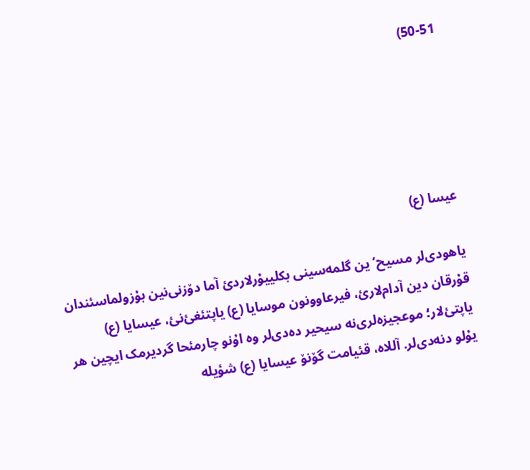50-51)





عیسا (ع)

یاهودی‌لر مسیح’ین گلمەسینی بکلییۇرلاردئ آما دۆزنی‌نین بۇزولماسئندان قۇرقان دین آدام‌لارئ، فیرعاوونون موسایا (ع) یاپتئغئ‌نئ، عیسایا (ع) یاپتئ‌لار؛ موعجیزەلری‌نە سیحیر دەدی‌لر وە اۇنو چارمئحا گردیرمک ایچین هر یۇلو دنەدی‌لر. آللاە، قئیامت گۆنۆ عیسایا (ع) شؤیلە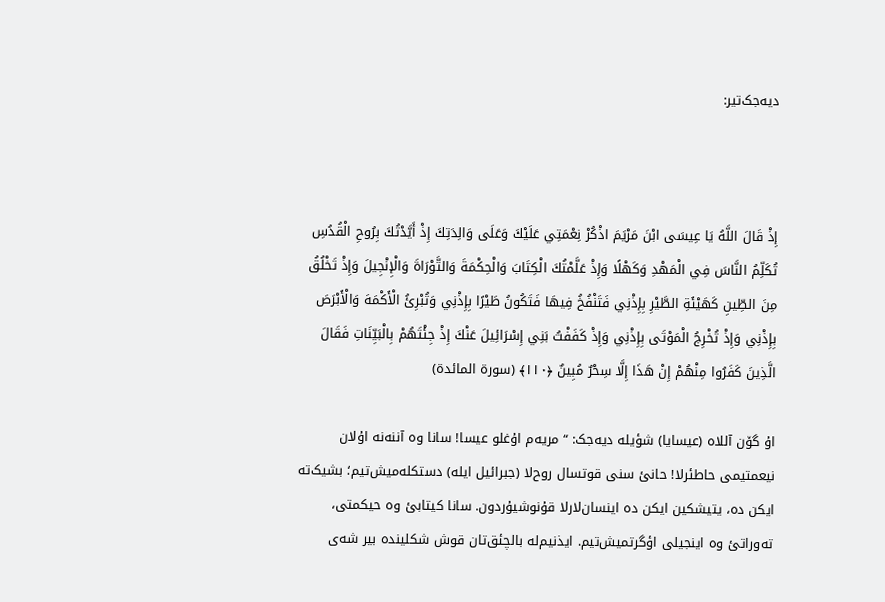دیەجک‌تیر:



إِذْ قَالَ اللَّهُ يَا عِيسَى ابْنَ مَرْيَمَ اذْكُرْ نِعْمَتِي عَلَيْكَ وَعَلَى وَالِدَتِكَ إِذْ أَيَّدْتُكَ بِرُوحِ الْقُدُسِ تُكَلِّمُ النَّاسَ فِي الْمَهْدِ وَكَهْلًا وَإِذْ عَلَّمْتُكَ الْكِتَابَ وَالْحِكْمَةَ وَالتَّوْرَاةَ وَالْإِنْجِيلَ وَإِذْ تَخْلُقُ مِنَ الطِّينِ كَهَيْئَةِ الطَّيْرِ بِإِذْنِي فَتَنْفُخُ فِيهَا فَتَكُونُ طَيْرًا بِإِذْنِي وَتُبْرِئُ الْأَكْمَهَ وَالْأَبْرَصَ بِإِذْنِي وَإِذْ تُخْرِجُ الْمَوْتَى بِإِذْنِي وَإِذْ كَفَفْتُ بَنِي إِسْرَائِيلَ عَنْكَ إِذْ جِئْتَهُمْ بِالْبَيِّنَاتِ فَقَالَ الَّذِينَ كَفَرُوا مِنْهُمْ إِنْ هَذَا إِلَّا سِحْرٌ مُبِينٌ ﴿۱۱۰﴾ (سورة المائدة)

اۇ گۆن آللاە (عیسایا) شؤیلە دیەجک: “مریەم اۇغلو عیسا! سانا وە آننەنە اۇلان نیعمتیمی حاطئرلا! حانئ سنی قوتسال روح‌لا (جبرائیل ایلە) دستکلەمیش‌تیم؛ بشیک‌تە ایکن دە، یتیشکین ایکن دە اینسان‌لارلا قۇنوشیۇردون. سانا کیتابئ وە حیکمتی، تەوراتئ وە اینجیلی اؤگرتمیش‌تیم. ایذنیم‌لە بالچئق‌تان قوش شکلیندە بیر شەی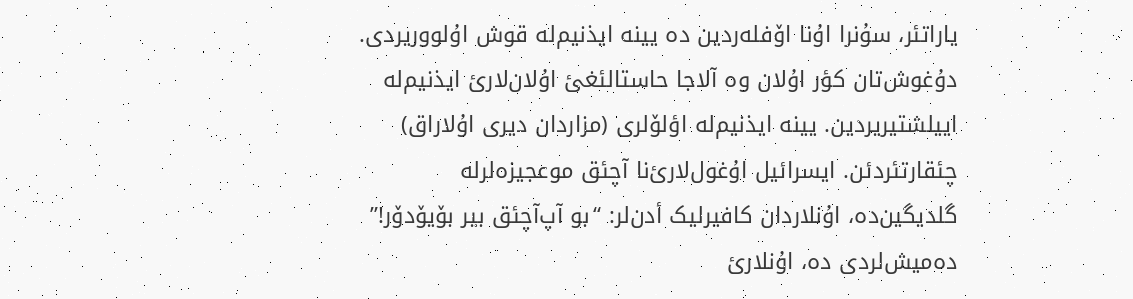یاراتئر، سۇنرا اۇنا اۆفلەردین دە یینە ایذنیم‌لە قوش اۇلووریردی. دۇغوش‌تان کؤر اۇلان وە آلاجا حاستالئغئ اۇلان‌لارئ ایذنیم‌لە اییلشتیریردین. یینە ایذنیم‌لە اؤلۆلری (مزاردان دیری اۇلاراق) چئقارتئردئن. ایسرائیل اۇغول‌لارئ‌نا آچئق موعجیزەلرلە گلدیگین‌دە، اۇنلاردان کافیرلیک أدن‌لر: “بو آپ‌آچئق بیر بۆیۆدۆر!” دەمیش‌لردی دە، اۇنلارئ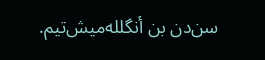سن‌دن بن أنگللەمیش‌تیم.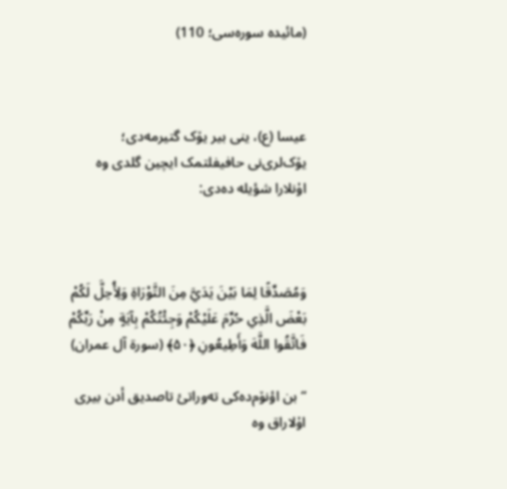(مائیدە سورەسی؛ 110)



عیسا (ع)، ینی بیر یۆک گتیرمەدی؛ یۆک‌لری‌نی حافیفلتمک ایچین گلدی وە اۇنلارا شؤیلە دەدی:



وَمُصَدِّقًا لِمَا بَيْنَ يَدَيَّ مِنَ التَّوْرَاةِ وَلِأُحِلَّ لَكُمْ بَعْضَ الَّذِي حُرِّمَ عَلَيْكُمْ وَجِئْتُكُمْ بِآيَةٍ مِنْ رَبِّكُمْ فَاتَّقُوا اللَّهَ وَأَطِيعُونِ ﴿۵۰﴾ (سورة آل عمران)

“بن اؤنۆم‌دەکی تەوراتئ تاصدیق أدن بیری اۇلاراق وە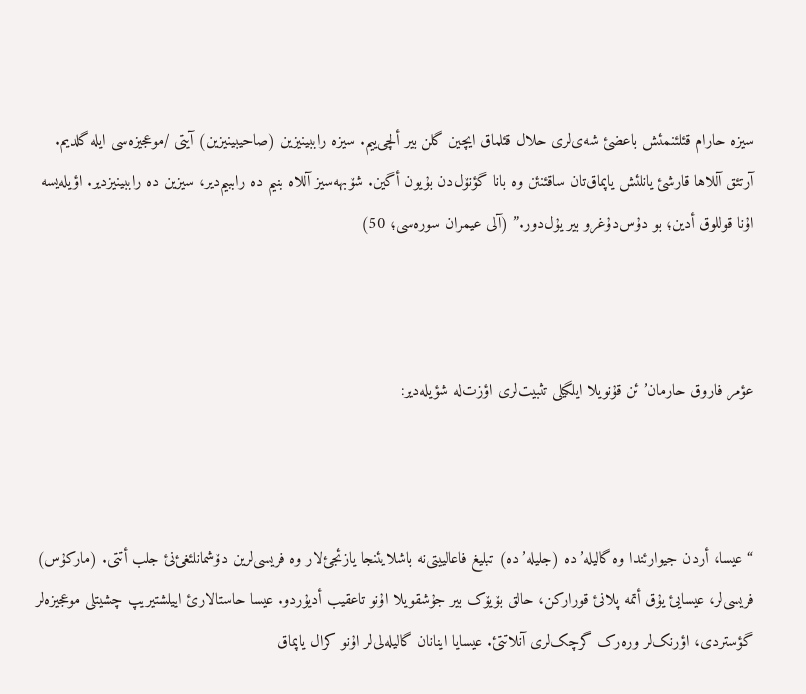سیزە حارام قئلئنمئش باعضئ شەی‌لری حلال قئلماق ایچین گلن بیر ألچی‌ییم. سیزە راببینیزین (صاحیبینیزین) آیتی /موعجیزەسی ایلە گلدیم. آرتئق آللاها قارشئ یانلئش یاپماق‌تان ساقئنئن وە بانا گؤنۆل‌دن بۇیون أگین. شۆبهەسیز آللاە بنیم دە راببیم‌دیر، سیزین دە راببینیزدیر. اؤیلەیسە اۇنا قوللوق أدین؛ بو دۇس‌دۇغرو بیر یۇل‌دور.” (آلی عیمران سورەسی؛ 50)



عؤمر فاروق حارمان’ئن قۇنویلا ایلگیلی تثبیت‌لری اؤزت‌لە شؤیلەدیر:



“عیسا، أردن جیوارئندا وە گالیلە’دە (جلیلە’دە) تبلیغ فاعالییتی‌نە باشلایئنجا یازئجئ‌لار وە فریسی‌لرین دۆشمانلئغئ‌نئ جلب أتتی. (مارکۇس) فریسی‌لر، عیسایئ یۇق أتمە پلانئ قورارکن، حالق بۆیۆک بیر جۇشقویلا اۇنو تاعقیب أدیۇردو. عیسا حاستالارئ اییلشتیریپ چشیتلی موعجیزەلر گؤستردی، اؤرنک‌لر ورەرک گرچک‌لری آنلاتتئ. عیسایا اینانان گالیلەلی‌لر اۇنو کرال یاپماق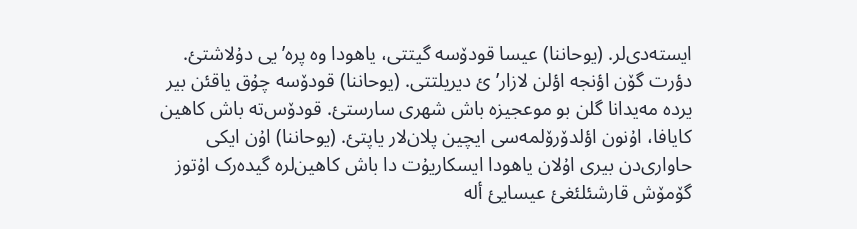ایستەدی‌لر. (یوحاننا) عیسا قودۆسە گیتتی، یاهودا وە پرە’یی دۇلاشتئ. دؤرت گۆن اؤنجە اؤلن لازار’ئ دیریلتتی. (یوحاننا) قودۆسە چۇق یاقئن بیر یردە مەیدانا گلن بو موعجیزە باش شهری سارستئ. قودۆس‌تە باش کاهین کایافا، اۇنون اؤلدۆرۆلمەسی ایچین پلان‌لار یاپتئ. (یوحاننا) اۇن ایکی حاواری‌دن بیری اۇلان یاهودا ایسکاریۇت دا باش کاهین‌لرە گیدەرک اۇتوز گۆمۆش قارشئلئغئ عیسایئ ألە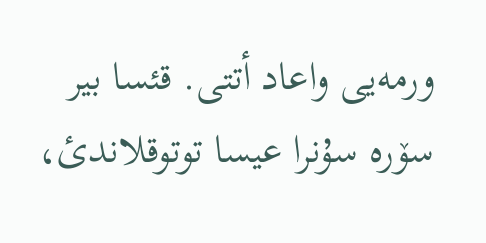ورمەیی واعاد أتتی. قئسا بیر سۆرە سۇنرا عیسا توتوقلاندئ،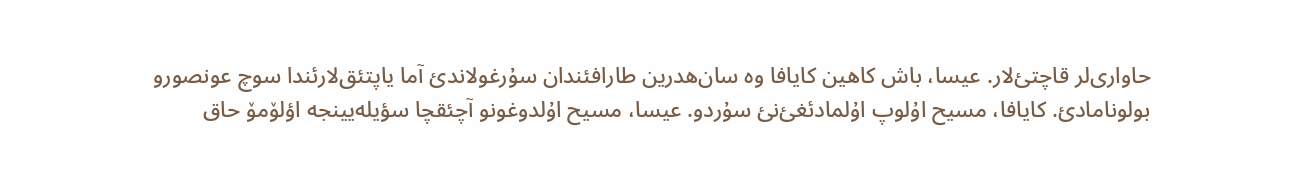حاواری‌لر قاچتئ‌لار. عیسا، باش کاهین کایافا وە سان‌هدرین طارافئندان سۇرغولاندئ آما یاپتئق‌لارئندا سوچ عونصورو بولونامادئ. کایافا، مسیح اۇلوپ اۇلمادئغئ‌نئ سۇردو. عیسا، مسیح اۇلدوغونو آچئقچا سؤیلەیینجە اؤلۆمۆ حاق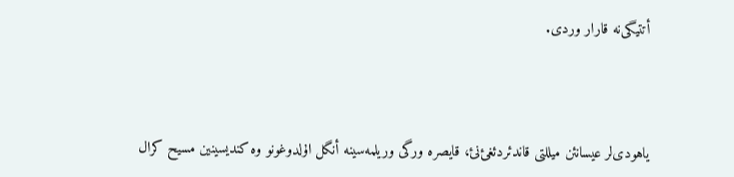أتتیگی‌نە قارار وردی.



یاهودی‌لر عیسانئن میللتی قاندئردئغئ‌نئ، قایصرە ورگی وریلمەسینە أنگل اۇلدوغونو وە کندیسینین مسیح کرال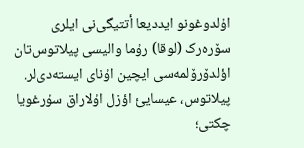اۇلدوغونو ایددیعا أتتیگی‌نی ایلری سۆرەرک (لوقا) رۇما والیسی پیلاتوس‌تان اؤلدۆرۆلمەسی ایچین اۇنای ایستەدی‌لر. پیلاتوس، عیسایئ اؤزل اۇلاراق سۇرغویا چکتی؛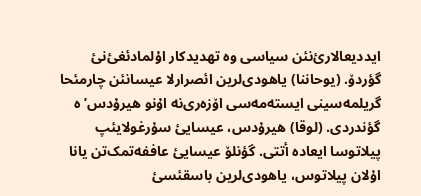ایددیعالارئ‌نئن سیاسی وە تهدیدکار اۇلمادئغئ‌نئ گؤردۆ. (یوحاننا) یاهودی‌لرین ائصرارلا عیسانئن چارمئحا گریلمەسینی ایستەمەسی اۆزەری‌نە اۇنو هیرۇدس’ە گؤندردی. (لوقا) هیرۇدس، عیسایئ سۇرغولایئپ پیلاتوسا ایعادە أتتی. گؤنلۆ عیسایئ عاففەتمک‌تن یانا اۇلان پیلاتوس، یاهودی‌لرین باسقئسئ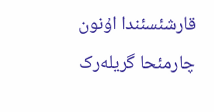قارشئسئندا اۇنون چارمئحا گریلەرک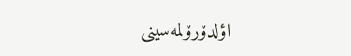اؤلدۆرۆلمەسینی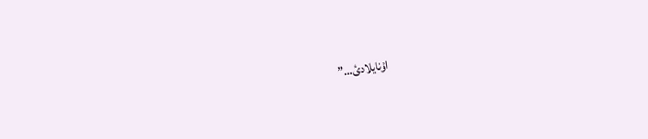اۇنایلادئ…”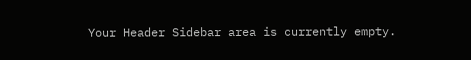Your Header Sidebar area is currently empty.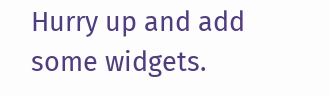Hurry up and add some widgets.